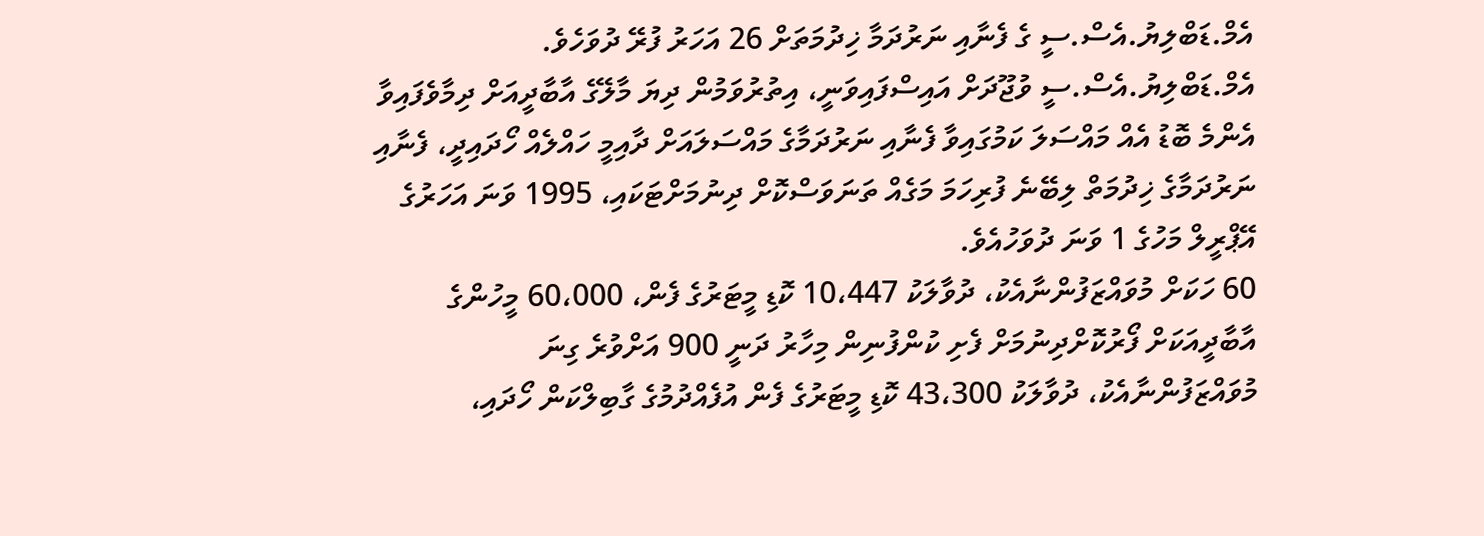އެމް.ޑަބްލިޔު.އެސް.ސީ ގެ ފެނާއި ނަރުދަމާ ޚިދުމަތަށް 26 އަހަރު ފުރޭ ދުވަހެވެ. އެމް.ޑަބްލިޔު.އެސް.ސީ ވުޖޫދަށް އައިސްފައިވަނީ، އިތުރުވަމުން ދިޔަ މާލޭގެ އާބާދީއަށް ދިމާވެފައިވާ އެންމެ ބޮޑު އެއް މައްސަލަ ކަމުގައިވާ ފެނާއި ނަރުދަމާގެ މައްސަލައަށް ދާއިމީ ހައްލެއް ހޯދައިދީ، ފެނާއި ނަރުދަމާގެ ޚިދުމަތް ލިބޭނެ ފުރިހަމަ މަގެއް ތަނަވަސްކޮށް ދިނުމަށްޓަކައި، 1995 ވަނަ އަހަރުގެ އޭޕްރީލް މަހުގެ 1 ވަނަ ދުވަހުއެވެ.
60 ހަކަށް މުވައްޒަފުންނާއެކު، ދުވާލަކު 10،447 ކޮޑި މީޓަރުގެ ފެން، 60،000 މީހުންގެ އާބާދީއަކަށް ފޯރުކޮށްދިނުމަށް ފެށި ކުންފުނިން މިހާރު ދަނީ 900 އަށްވުރެ ގިނަ މުވައްޒަފުންނާއެކު، ދުވާލަކު 43،300 ކޮޑި މީޓަރުގެ ފެން އުފެއްދުމުގެ ގާބިލްކަން ހޯދައި،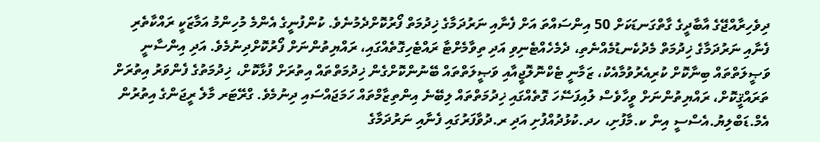ދިވެހިރާއްޖޭގެ އާބާދީގެ ގާތްގަނޑަކަށް 50 އިންސައްތަ އަށް ފެނާއި ނަރުދަމާގެ ޚިދުމަތް ފޯރުކޮށްދެމުނެވެ. ކުންފުނީގެ އެންމެ މުހިންމު އަމާޒަކީ ރައްކާތެރި ފެނާއި ނަރުދަމާގެ ޚިދުމަތް މެދުކެނޑުމެއްނެތި، ދެމެހެއްޓެނިވި އަދި ތިވާމެށްޓާ ރައްޓެހިގޮތެއްގައި، ރައްޔިތުންނަށް ފޯރުކޮށްދިނުމެވެ. އަދި އިންސާނީ ވަޞީލަތްތައް ބިނާކޮށް ކުރިއެރުވުމާއެކު، ޒަމާނީ ޓެކްނޮލޮޖީއާއި ވަޞީލަތްތައް ބޭނުންކޮށްގެން ޚިދުމަތްތައް އިތުރަށް ފުޅާކޮށް، ޚިދުމަތުގެ ފެންވަރު އިތުރަށް ތަރައްޤީކޮށް، ރައްޔިތުންނަށް ވީހާވެސް ލުއިފަސޭހަ ގޮތެއްގައި ޚިދުމަތްތައް ލިބޭނެ އިންތިޒާމްތައް ހަމަޖައްސައި ދިނުމެވެ. ގްރޭޓަރ މާލެ ރީޖަންގެ އިތުރުން އެމް.ޑަބްލިޔު.އެސްސީ އިން ކ.މާފުށި، ހދ.ކުޅުދުއްފުށި އަދި ރ.ދުވާފަރުގައި ފެނާއި ނަރުދަމާގެ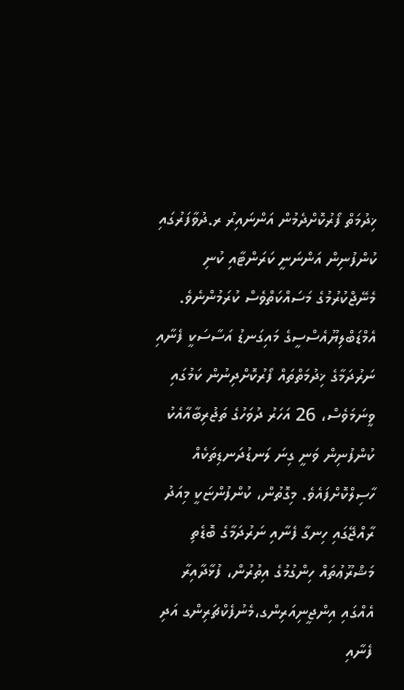ޚިދުމަތް ފޯރުކޮށްދެމުން އަންނައިރު ރ.ދުވާފަރުގައި ކުންފުނިން އަންނަނީ ކަރަންޓާއި ކުނި މެނޭޖްކުރުމުގެ މަސައްކަތްވެސް ކުރަމުންނެވެ.
އެމްޑަބްލިޔޫއެސްސީގެ މައިގަނޑު އަސާސަކީ ފެނާއި ނަރުދަމާގެ ޚިދުމަތްތައް ފޯރުކޮށްދިނުން ކަމުގައި ވީނަމަވެސް، 26 އަހަރު ދުވަހުގެ ތަޖުރިބާއާއެކު ކުންފުނިން ވަނީ ގިނަ ލަނޑުދަނޑިތަކެއް ހާސިލްކޮށްފައެވެ. މިގޮތުން، ކުންފުންޏަކީ މިއަދު ރާއްޖޭގައި ހިނގާ ފެނާއި ނަރުދަމާގެ ބޮޑެތި މަޝްރޫޢުތައް ހިންގުމުގެ އިތުރުން، ފުޅާދާއިރާ އެއްގައި އިންޖީނިއަރިންގ،މެނުފެކްޗަރިންގ އަދި ފެނާއި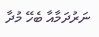ނަރުދަމާއާ ބެހޭ މުދާ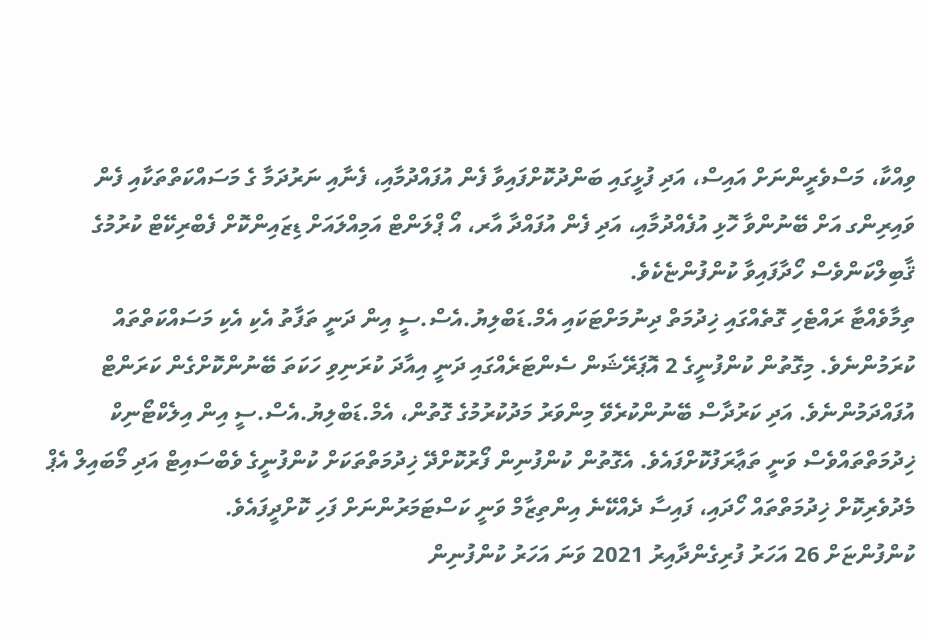ވިއްކާ، މަސްވެރީންނަށް އައިސް، އަދި ފުޅީގައި ބަންދުކޮށްފައިވާ ފެން އުފައްދުމާއި، ފެނާއި ނަރުދަމާ ގެ މަސައްކަތްތަކާއި ފެން ވައިރިންގ އަށް ބޭނުންވާ ހޮޅި އުފެއްދުމާއި، އަދި ފެން އުފައްދާ އާރ، އޯ ޕްލަންޓް އަމިއްލައަށް ޑިޒައިންކޮށް ފެބްރިކޭޓް ކުރުމުގެ ޤާބިލްކަންވެސް ހޯދާފައިވާ ކުންފުންޏެކެވެ.
ތިމާވެއްޓާ ރައްޓެހި ގޮތެއްގައި ޚިދުމަތް ދިނުމަށްޓަކައި އެމް.ޑަބްލިޔު.އެސް.ސީ އިން ދަނީ ތަފާތު އެކި އެކި މަސައްކަތްތައް ކުރަމުންނެވެ. މިގޮތުން ކުންފުނީގެ 2 އޮޕަރޭޝަން ސެންޓަރެއްގައި ދަނީ އިއާދަ ކުރަނިވި ހަކަތަ ބޭނުންކޮށްގެން ކަރަންޓް އުފައްދަމުންނެވެ. އަދި ކަރުދާސް ބޭނުންކުރެވޭ މިންވަރު މަދުކުރުމުގެ ގޮތުން، އެމް.ޑަބްލިޔު.އެސް.ސީ އިން އިލެކްޓޯނިކް ޚިދުމަތްތައްވެސް ވަނީ ތަޢާރަފުކޮށްފައެވެ. އެގޮތުން ކުންފުނިން ފޯރުކޮށްދޭ ޚިދުމަތްތަކަށް ކުންފުނީގެ ވެބްސައިޓް އަދި މޯބައިލް އެޕް މެދުވެރިކޮށް ޚިދުމަތްތައް ހޯދައި، ފައިސާ ދެއްކޭނެ އިންތިޒާމް ވަނީ ކަސްޓަމަރުންނަށް ފަހި ކޮށްދީފައެވެ.
ކުންފުންޏަށް 26 އަހަރު ފުރިގެންދާއިރު 2021 ވަނަ އަހަރު ކުންފުނިން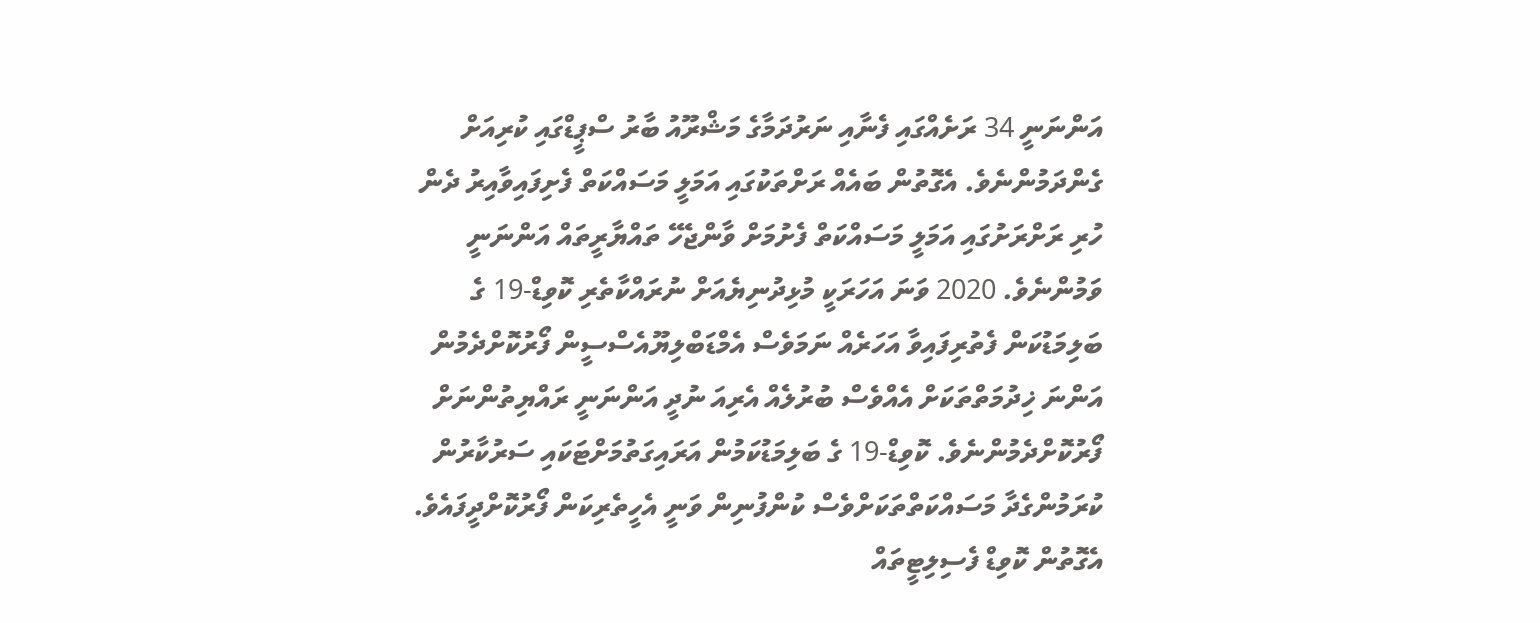އަންނަނީ 34 ރަށެއްގައި ފެނާއި ނަރުދަމާގެ މަޝްރޫއު ބާރު ސްޕީޑްގައި ކުރިއަށް ގެންދަމުންނެވެ. އެގޮތުން ބައެއް ރަށްތަކުގައި އަމަލީ މަސައްކަތް ފެށިފައިވާއިރު ދެން ހުރި ރަށްރަށުގައި އަމަލީ މަސައްކަތް ފެށުމަށް ވާންޖެހޭ ތައްޔާރީތައް އަންނަނީ ވަމުންނެވެ. 2020 ވަނަ އަހަރަކީ މުޅިދުނިޔެއަށް ނުރައްކާތެރި ކޮވިޑް-19 ގެ ބަލިމަޑުކަން ފެތުރިފައިވާ އަހަރެއް ނަމަވެސް އެމްޑަބްލިޔޫއެސްސީން ފޯރުކޮށްދެމުން އަންނަ ޚިދުމަތްތަކަށް އެއްވެސް ބުރުލެއް އެރިއަ ނުދީ އަންނަނީ ރައްޔިތުންނަށް ފޯރުކޮށްދެމުންނެވެ. ކޮވިޑް-19 ގެ ބަލިމަޑުކަމުން އަރައިގަތުމަށްޓަކައި ސަރުކާރުން ކުރަމުންގެދާ މަސައްކަތްތަކަށްވެސް ކުންފުނިން ވަނީ އެހީތެރިކަން ފޯރުކޮށްދީފައެވެ. އެގޮތުން ކޮވިޑް ފެސިލިޓީތައް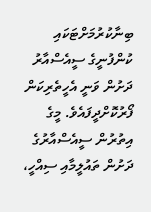ބިނާކުރުމަށްޓަކައި ކުންފުނީގެ ސީއެސްއާރު ދަށުން ވަނީ އެހީތެރިކަން ފޯރުކޮށްދީފައެވެ. މީގެ އިތުރުން ސީއެސްއާރުގެ ދަށުން ތައުލީމާއި ސިއްހީ،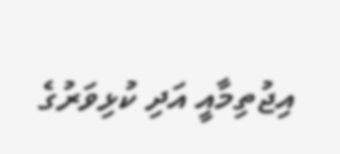އިޖުތިމާއީ އަދި ކުޅިވަރުގެ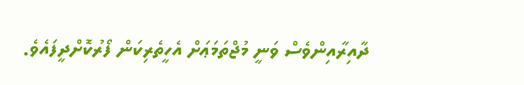ދާއިރާއިންވެސް ވަނީ މުޖްތަމަޢަށް އެހީތެރިކަން ފޯރުކޮށްދީފައެވެ.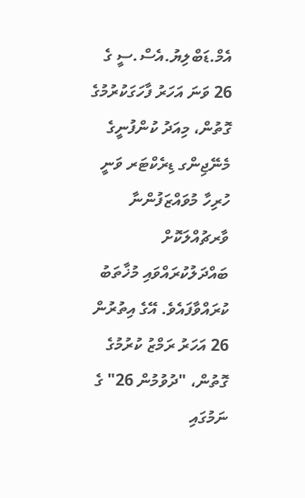އެމް.ޑަބްލިޔު.އެސް.ސީ ގެ 26 ވަނަ އަހަރު ފާހަގަކުރުމުގެ ގޮތުން، މިއަދު ކުންފުނީގެ މެނޭޖިންގ ޑިރެކްޓަރ ވަނީ ހުރިހާ މުވައްޒަފުންނާ ވާރޗުއްލަކޮށް ބައްދަލުކުރައްވައި މުޚާތަބު ކުރައްވާފައެވެ. އޭގެ އިތުރުން 26 އަހަރު ރަމްޒު ކުރުމުގެ ގޮތުން، "ދުވުމުން 26" ގެ ނަމުގައި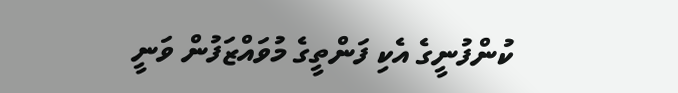ކުންފުނީގެ އެކި ފަންތީގެ މުވައްޒަފުން ވަނީ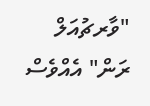"ވާރޗުއަލް ރަން" އެއްވެސް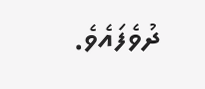ދުވެފައެވެ.